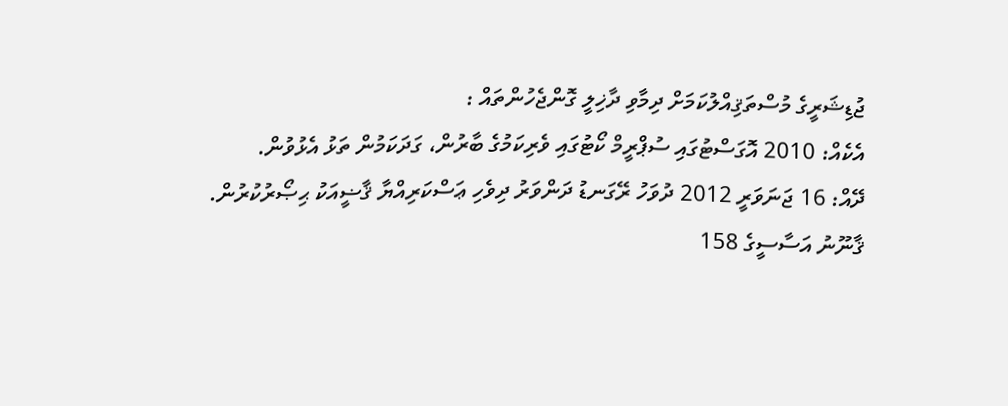ޖުޑިޝަރީގެ މުސްތަޤިއްލުކަމަށް ދިމާވި ދާޚިލީ ގޮންޖެހުންތައް :
އެކެއް: 2010 އޮގަސްޓުގައި ސުޕްރީމް ކޯޓުގައި ވެރިކަމުގެ ބާރުން، ގަދަކަމުން ތަޅު އެޅުވުން.
ދޭއް: 16 ޖަނަވަރީ 2012 ދުވަހު ރޭގަނޑު ދަންވަރު ދިވެހި ޢަސްކަރިއްޔާ ޤާޟީއަކު ޙިޞޯރުކުރުން.
ޤާނޫނު އަސާސީގެ 158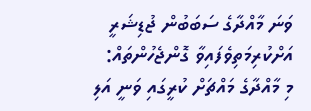ވަނަ މާއްދާގެ ސަބަބުން ޖުޑިޝަރީ އަށްކުރިމަތިވެފައިވާ ގޮންޖެހުންތައް:
މި މާއްދާގެ މައްޗަށް ކުރީގައި ވަނީ އަލި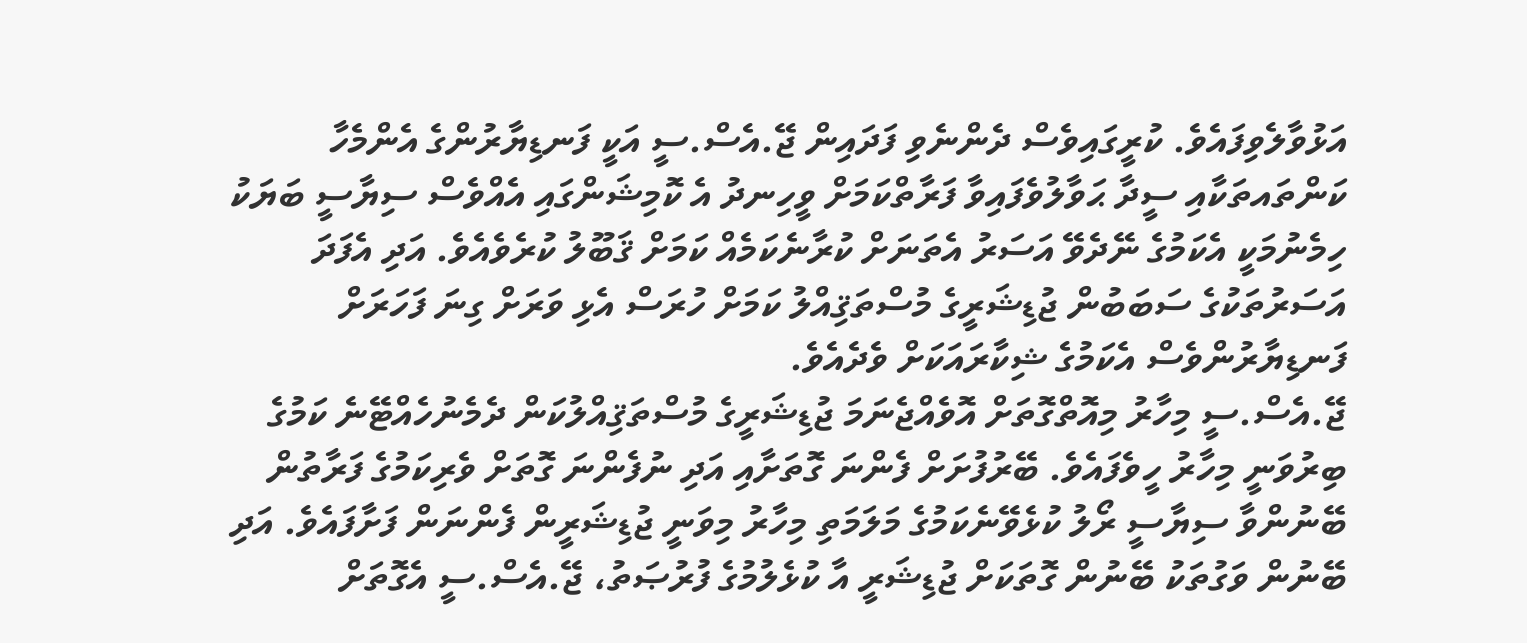އަޅުވާލެވިފައެވެ. ކުރީގައިވެސް ދެންނެވި ފަދައިން ޖޭ.އެސް.ސީ އަކީ ފަނޑިޔާރުންގެ އެންމެހާ ކަންތައތަކާއި ސީދާ ޙަވާލުވެފައިވާ ފަރާތްކަމަށް ވީހިނދު އެ ކޮމިޝަންގައި އެއްވެސް ސިޔާސީ ބަޔަކު ހިމެނުމަކީ އެކަމުގެ ނޭދެވޭ އަސަރު އެތަނަށް ކުރާނެކަމެއް ކަމަށް ޤަބޫލު ކުރެވެއެވެ. އަދި އެފަދަ އަސަރުތަކުގެ ސަބަބުން ޖުޑިޝަރީގެ މުސްތަޤިއްލު ކަމަށް ހުރަސް އެޅި ވަރަށް ގިނަ ފަހަރަށް ފަނޑިޔާރުންވެސް އެކަމުގެ ޝިކާރައަކަށް ވެދެއެވެ.
ޖޭ.އެސް.ސީ މިހާރު މިއޮތްގޮތަށް އޮވެއްޖެނަމަ ޖުޑިޝަރީގެ މުސްތަޤިއްލުކަން ދެމެނުހެއްޓޭނެ ކަމުގެ ބިރުވަނީ މިހާރު ހީވެފައެވެ. ބޭރުފުށަށް ފެންނަ ގޮތަށާއި އަދި ނުފެންނަ ގޮތަށް ވެރިކަމުގެ ފަރާތުން ބޭނުންވާ ސިޔާސީ ރޯލު ކުޅެވޭނެކަމުގެ މަލަމަތި މިހާރު މިވަނީ ޖުޑިޝަރީން ފެންނަން ފަށާފައެވެ. އަދި ބޭނުން ވަގުތަކު ބޭނުން ގޮތަކަށް ޖުޑިޝަރީ އާ ކުޅެލުމުގެ ފުރުޞަތު، ޖޭ.އެސް.ސީ އެގޮތަށް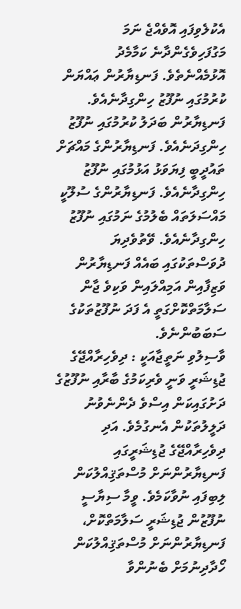އެކުލެވިފައި އޮވެއްޖެ ނަމަ މަގުފަހިވެގެންދާނެ ކަމާމެދު އޮޅުމެއްނެތެވެ. ފަނޑިޔާރުން ޢައްޔަން ކުރުމުގައި ނުފޫޒު ހިންގިދާނެއެވެ. ފަނޑިޔާރުން ބަދަލު ކުރުމުގައި ނުފޫޒު ހިންގިދަނެއެވެ. ފަނޑިޔާރުންގެ މައްޗަށް ތައުދީބީ ފިޔަވަޅު އަޅުމުގައި ނުފޫޒު ހިންގިދާނެއެވެ. ފަނޑިޔާރުންގެ ސުލޫކީ މައްސަލަތައް ބެލުމުގެ ނަމުގައި ނުފޫޒު ހިންގިދާނެއެވެ. ވޭތުވެދިޔަ ދުވަސްތަކުގައި ބައެއް ފަނޑިޔާރުން ވަޒިފާއިން އަމިއްލައިން ވަކިވެ ޖާން ސަލާމަތްކޮށްގަތީ އެ ފަދަ ނުފޫޒުތަކުގެ ސަބަބުންނެވެ.
ވާސިލުވި ނަތީޖާއަކީ : ދިވެހިރާއްޖޭގެ ޖުޑިޝަރީ ވަނީ ވެރިކަމުގެ ބާރާއި ނުފޫޒުގެ ދަށުގައިކަން އިސްވެ ދެންނެވުނު ދަލީލުތަކުން އެނގުމެވެ. އަދި ދިވެހިރާއްޖޭގެ ޖުޑިޝަރީގައި ފަނޑިޔާރުންނަށް މުސްތަޤިއްލުކަން ލިބިފައި ނުވާކަމެވެ. ވީމާ ސިޔާސީ ނުފޫޒުން ޖުޑިޝަރީ ސަލާމަތްކޮށް، ފަނޑިޔާރުންނަށް މުސްތަޤިއްލުކަން ހޯދާދިނުމަށް ބެނުންވާ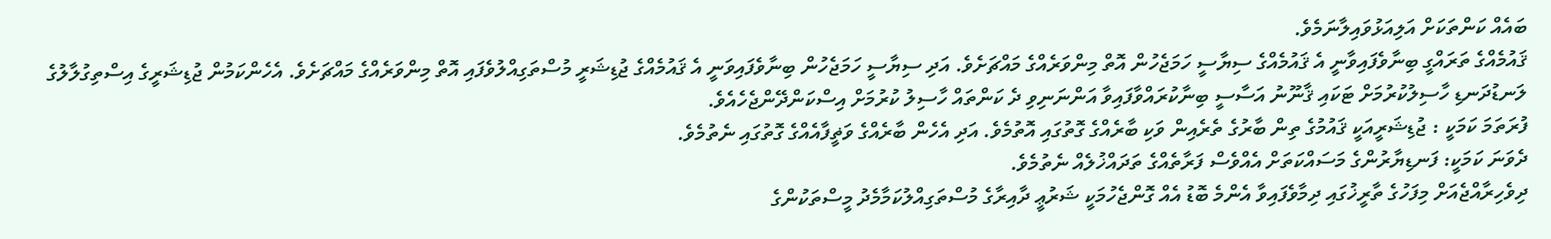ބައެއް ކަންތަކަށް އަލިއަޅުވައިލާނަމެވެ.
ޤައުމެއްގެ ތަރައްގީ ބިނާވެފައިވާނީ އެ ޤައުމެއްގެ ސިޔާސީ ހަމަޖެހުން އޮތް މިންވަރެއްގެ މައްޗަށެވެ. އަދި ސިޔާސީ ހަމަޖެހުން ބިނާވެފައިވަނީ އެ ޤައުމެއްގެ ޖުޑިޝަރީ މުސްތަގިއްލުވެފައި އޮތް މިންވަރެއްގެ މައްޗަށެވެ. އެހެންކަމުން ޖުޑިޝަރީގެ އިސްތިގުލާލުގެ ލަނޑުދަނޑި ހާސިލުކުރުމަށް ޓަކައި ޤާނޫނު އަސާސީ ބިނާކުރައްވާފައިވާ އަންނަނިވި ދެ ކަންތައް ހާސިލު ކުރުމަށް އިސްކަންދޭންޖެހެއެވެ.
ފުރަތަމަ ކަމަކީ : ޖުޑިޝަރީއަކީ ޤައުމުގެ ތިން ބާރުގެ ތެރެއިން ވަކި ބާރެއްގެ ގޮތުގައި އޮތުމެވެ. އަދި އެހެން ބާރެއްގެ ވަޡީފާއެއްގެ ގޮތުގައި ނެތުމެވެ.
ދެވަނަ ކަމަކީ: ފަނޑިޔާރުންގެ މަސައްކަތަށް އެއްވެސް ފަރާތެއްގެ ތަދައްޚުލެއް ނެތުމެވެ.
ދިވެހިރާއްޖެއަށް މިފަހުގެ ތާރީޚުގައި ދިމާވެފައިވާ އެންމެ ބޮޑު އެއް ގޮންޖެހުމަކީ ޝަރުޢީ ދާއިރާގެ މުސްތަގިއްލުކަމާމެދު މީސްތަކުންގެ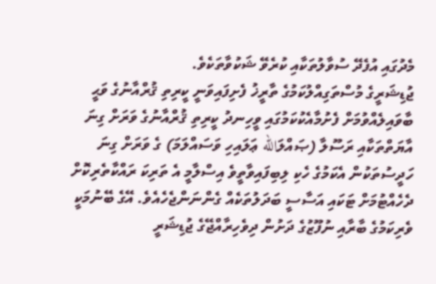މެދުގައި އުފެދޭ ސުވާލުތަކާއި ކުރެވޭ ޝަކުވާތަކެވެ.
ޖުޑިޝަރީގެ މުސްތަގިއްލުކަމުގެ ތާރީޚު ފެށިފައިވަނީ ކީރިތި ޤުރްއާނުގެ ވަޙީ ބާވައިލެއްވުމަށް ފެށުމާއެކުކަމުގައި ވީހިނދު ކީރިތި ޤުރްއާނުގެ ވަރަށް ގިނަ އާޔަތްތަކާއި ރަސޫލާ (ޞައްލަالله ޢަލައިހި ވަސައްލަމަ) ގެ ވަރަށް ގިނަ ހަދީސުތަކުން އެކަމުގެ ހެކި ލިބިފައިވާތީވެ އިސްލާމީ އެ ތަރިކަ ރައްކާތެރިކޮށް ދެހެއްޓުމަށް ޓަކައި އަސާސީ ބަދަލުތަކެއް ގެންނަންޖެހެއެވެ. އޭގެ ބޭނުމަކީ ވެރިކަމުގެ ބާރާއި ނުފޫޒުގެ ދަށުން ދިވެހިރާއްޖޭގެ ޖުޑިޝަރީ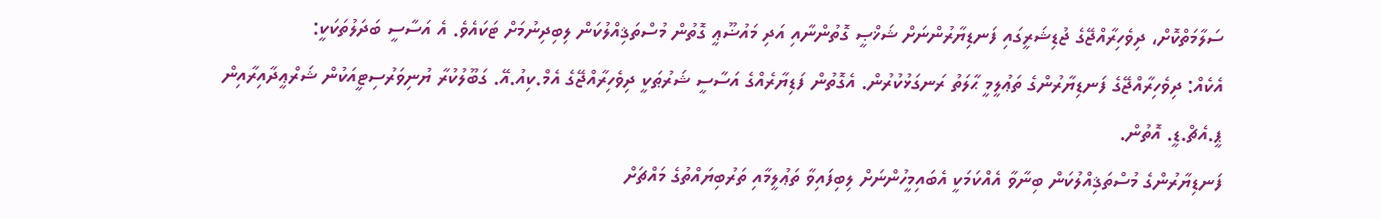ސަލާމަތްކޮށް، ދިވެހިރާއްޖޭގެ ޖުޑިޝަރީގައި ފަނޑިޔާރުންނަށް ޝަޚްޞީ ގޮތުންނާއި އަދި މައުޟޫޢީ ގޮތުން މުސްތަޤިއްލުކަން ލިބިދިނުމަށް ޓަކައެވެ. އެ އަސާސީ ބަދަލުތަކަކީ:
އެކެއް: ދިވެހިރާއްޖޭގެ ފަނޑިޔާރުންގެ ތަޢުލީމީ ޙާލަތު ރަނގަޅުކުރުން. އެގޮތުން ފަޑިޔާރެއްގެ އަސާސީ ޝަރުޠަކީ ދިވެހިރާއްޖޭގެ އެމް.ކިއު.އޭ. ގަބޫލުކުރާ ޔުނިވަރުސިޓީއަކުން ޝަރްޢީދާއިރާއިން ޕީ.އެޗް.ޑީ. އޮތުން.
ފަނޑިޔާރުންގެ މުސްތަޤިއްލުކަން ބިނާވާ އެއްކަމަކީ އެބައިމީހުންނަށް ލިބިފައިވާ ތަޢުލީމާއި ތަރުބިޔައްތުގެ މައްޗަށް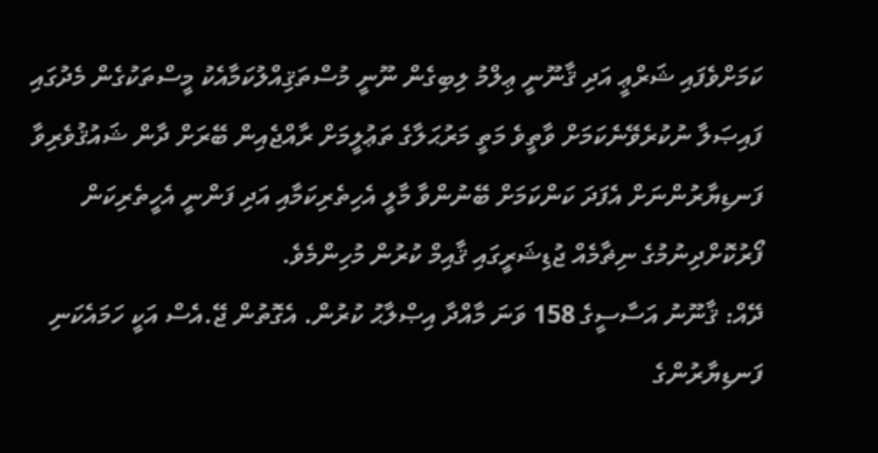ކަމަށްވެފައި ޝަރްޢީ އަދި ޤާނޫނީ ޢިލްމު ލިބިގެން ނޫނީ މުސްތަޤިއްލުކަމާއެކު މީސްތަކުގެން މެދުގައި ފައިޞަލާ ނުކުރެވޭނެކަމަށް ވާތީވެ މަތީ މަރުޙަލާގެ ތަޢުލީމަށް ރާއްޖެއިން ބޭރަށް ދާން ޝައުޤުވެރިވާ ފަނޑިޔާރުންނަށް އެފަދަ ކަންކަމަށް ބޭނުންވާ މާލީ އެހިތެރިކަމާއި އަދި ފަންނީ އެހީތެރިކަން ފޯރުކޮށްދިނުމުގެ ނިޡާމެއް ޖުޑިޝަރީގައި ޤާއިމް ކުރުން މުހިންމެވެ.
ދޭއް: ޤާނޫނު އަސާސީގެ 158 ވަނަ މާއްދާ އިޞްލާޙު ކުރުން. އެގޮތުން ޖޭ.އެސް އަކީ ހަމައެކަނި ފަނޑިޔާރުންގެ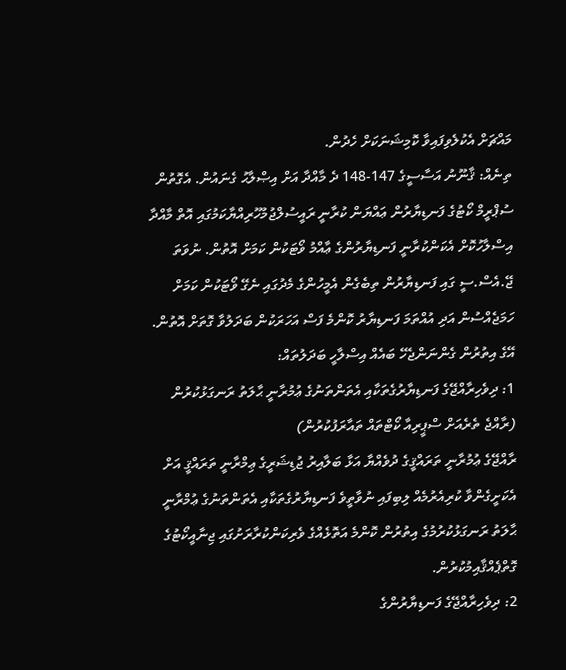މައްޗަށް އެކުލެވިފައިވާ ކޮމިޝަނަކަށް ހެދުން.
ތިނެއް: ޤާނޫނު އަސާސީގެ 147-148 ދެ މާއްދާ އަށް އިޞްލާޙު ގެނައުން. އެގޮތުން ސުޕްރީމް ކޯޓުގެ ފަނޑިޔާރުން ޢައްޔަން ކުރާނީ ރައީސުލްޖުމުހޫރިއްޔާކަމުގައި އޮތް މާއްދާ އިސްލާހުކޮށް އެކަންކުރާނީ ފަނޑިޔާރުންގެ ޢާއްމު ވޯޓަކުން ކަމަށް އޮތުން. ނުވަތަ ޖޭ.އެސް.ސީ ގައި ފަނޑިޔާރުން ތިބެގެން އެމީހުންގެ މެދުގައި ނެގޭ ވޯޓަކުން ކަމަށް ހަމަޖެއްސުން އަދި އުއްތަމަ ފަނޑިޔާރު ކޮންމެ ފަސް އަހަރަކުން ބަދަލުވާ ގޮތަށް އޮތުން.
އޭގެ އިތުރުން ގެންނަންޖެހޭ ބައެއް އިސްލާހީ ބަދަލުތައް:
1: ދިވެހިރާއްޖޭގެ ފަނޑިޔާރުގެތަކާއި އެތަންތަނުގެ ޢުމުރާނީ ޙާލަތު ރަނގަޅުކުރުން (ރާއްޖެ ތެރެއަށް ސްޕީރިއާ ކޯޓްތައް ތައާރަފުކުރުން)
ރާއްޖޭގެ ޢުމުރާނީ ތަރައްޤީގެ ދުވެއްޔާ އަޅާ ބަލާއިރު ޖުޑިޝަރީގެ ޢިމްރާނީ ތަރައްޤީ އަށް އެކަށީގެންވާ ކުރިއެރުމެއް ލިބިފައި ނުވާތީވެ ފަނޑިޔާރުގެތަކާއި އެތަންތަނުގެ ޢުމްރާނީ ޙާލަތު ރަނގަޅުކުރުމުގެ އިތުރުން ކޮންމެ އަތޮޅެއްގެ ވެރިކަންކުރާރަށުގައި ޖިނާއީކޯޓުގެ ގޮތްޕެއްޤާއިމުކުރުން.
2: ދިވެހިރާއްޖޭގެ ފަނޑިޔާރުންގެ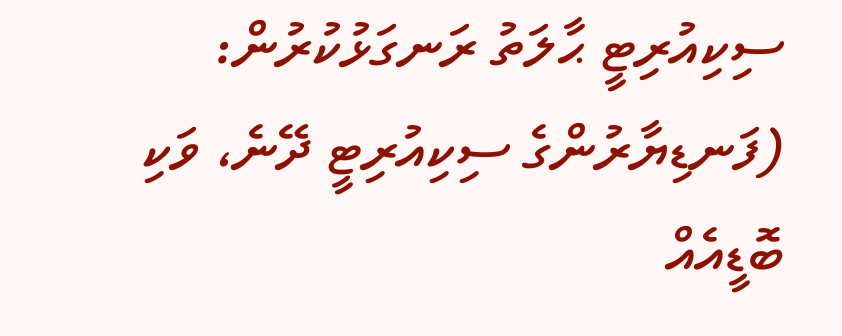ސިކިއުރިޓީ ޙާލަތު ރަނގަޅުކުރުން: (ފަނޑިޔާރުންގެ ސިކިއުރިޓީ ދޭނެ، ވަކި ބޮޑީއެއް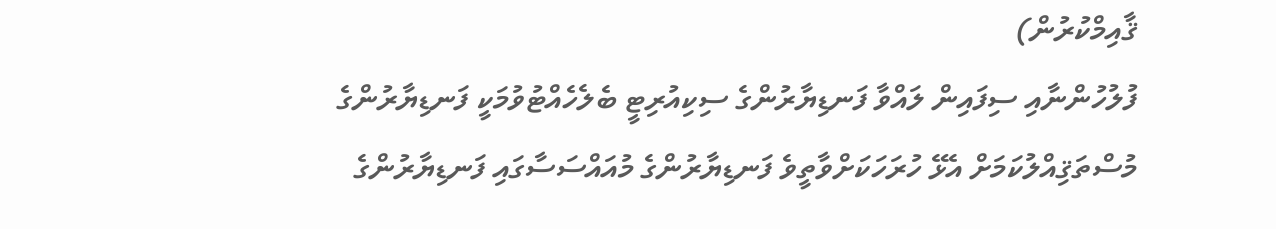ޤާއިމްކުރުން)
ފުލުހުންނާއި ސިފައިން ލައްވާ ފަނޑިޔާރުންގެ ސިކިއުރިޓީ ބެލެހެއްޓުވުމަކީ ފަނޑިޔާރުންގެ މުސްތަޤިއްލުކަމަށް އެޅޭ ހުރަހަކަށްވާތީވެ ފަނޑިޔާރުންގެ މުއައްސަސާގައި ފަނޑިޔާރުންގެ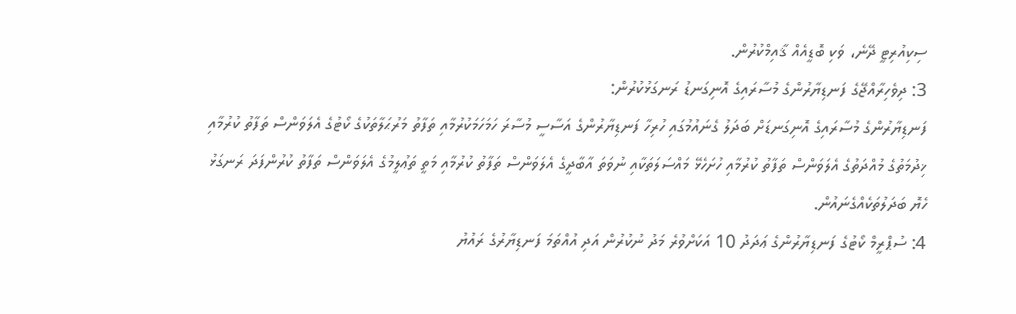ސިކިއުރިޓީ ދޭނެ، ވަކި ބޮޑީއެއް ޤާއިމްކުރުން.
3: ދިވެހިރާއްޖޭގެ ފަނޑިޔާރުންގެ މުސާރައިގެ އޮނިގަނޑު ރަނގަޅުކުރުން:
ފަނޑިޔާރުންގެ މުސާރައިގެ އޮނިގަނޑަށް ބަދަލު ގެނައުމުގައި ހުރިހާ ފަނޑިޔާރުންގެ އަސާސީ މުސާރަ ހަމަހަމަކުރުމާއި ތަފާތު މަރުޙަލާތަކުގެ ކޯޓުގެ އެލަވަންސް ތަފާތު ކުރުމާއި ޚިދުމަތުގެ މުއްދަތުގެ އެލަވަންސް ތަފާތު ކުރުމާއި ހުށަހެޅޭ މައްސަލަތަކާއި ނުވަތަ އާބާދީގެ އެލަވަންސް ތަފާތު ކުރުމާއި މަތީ ތަޢުލީމުގެ އެލަވަންސް ތަފާތު ކުރުންފަދަ ރަނގަޅު ހެޔޮ ބަދަލުތަކެއްގެނައުން.
4: ސުޕްރީމް ކޯޓުގެ ފަނޑިޔާރުންގެ ޢަދަދު 10 އަކަށްވުރެ މަދު ނުކުރުން އަދި އުއްތަމަ ފަނޑިޔާރުގެ ރައުޔު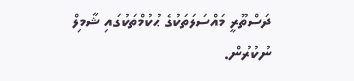ދަސްތޫރީ މައްސަލަތަކުގެ ޙުކުމްތަކުގައި ޝާމިލް ނުކުރުން.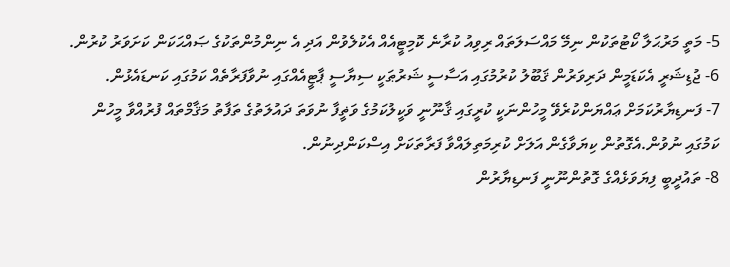5- މަތީ މަރުޙަލާ ކޯޓުތަކުން ނިމޭ މައްސަލަތައް ރިވިއު ކުރާނެ ކޮމިޓީއެއް އެކުލެވުން އަދި އެ ނިންމުންތަކުގެ ޞައްޙަކަން ކަށަވަރު ކުރުން.
6- ޖުޑިޝަރީ އެކަޑަމީން ދަރިވަރުން ޤަބޫލު ކުރުމުގައި އަސާސީ ޝަރުޠަކީ ސިޔާސީ ޕާޓީއެއްގައި ނުވާފަރާތެއް ކަމުގައި ކަނޑައެޅުން.
7- ފަނޑިޔާރުކަމަށް ޢައްޔަންކުރެވޭ މީހުންނަކީ ކުރީގައި ޤާނޫނީ ވަކީލުކަމުގެ ވަޡީފާ ނުވަތަ ދައުލަތުގެ ތަފާތު މަޤާމްތައް ފުރުއްވާ މީހުން ކަމުގައި ނުވުން.އެގޮތުން ކިޔަވާގެން އަލަށް ކުރިމަތިލައްވާ ފަރާތަކަށް އިސްކަންދިނުން.
8- ތައުދީބީ ފިޔަވަޅެއްގެ ގޮތުންނޫނީ ފަނޑިޔާރުން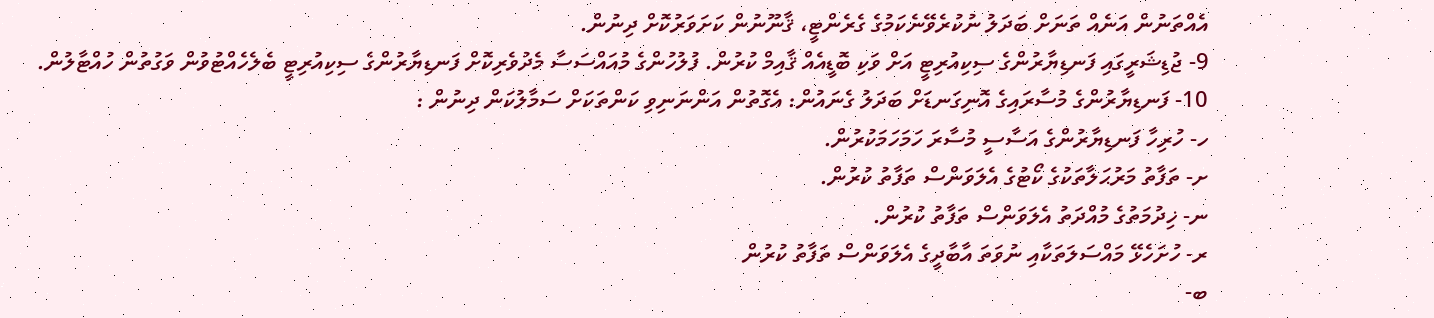އެއްތަނުން އަނެއް ތަނަށް ބަދަލު ނުކުރެވޭނެކަމުގެ ގެރެންޓީ، ޤާނޫނުން ކަށަވަރުކޮށް ދިނުން.
9- ޖުޑިޝަރީގައި ފަނޑިޔާރުންގެ ސިކިއުރިޓީ އަށް ވަކި ބޮޑީއެއް ޤާއިމް ކުރުން. ފުލުހުންގެ މުއައްސަސާ މެދުވެރިކޮށް ފަނޑިޔާރުންގެ ސިކިއުރިޓީ ބެލެހެއްޓުވުން ވަގުތުން ހުއްޓާލުން.
10- ފަނޑިޔާރުންގެ މުސާރައިގެ އޮނިގަނޑަށް ބަދަލު ގެނައުން: އެގޮތުން އަންނަނިވި ކަންތަކަށް ސަމާލުކަން ދިނުން :
ހ- ހުރިހާ ފަނޑިޔާރުންގެ އަސާސީ މުސާރަ ހަމަހަމަކުރުން.
ށ- ތަފާތު މަރުޙަލާތަކުގެ ކޯޓުގެ އެލަވަންސް ތަފާތު ކުރުން.
ނ- ޚިދުމަތުގެ މުއްދަތު އެލަވަންސް ތަފާތު ކުރުން.
ރ- ހުށަހެޅޭ މައްސަލަތަކާއި ނުވަތަ އާބާދީގެ އެލަވަންސް ތަފާތު ކުރުން
ބ-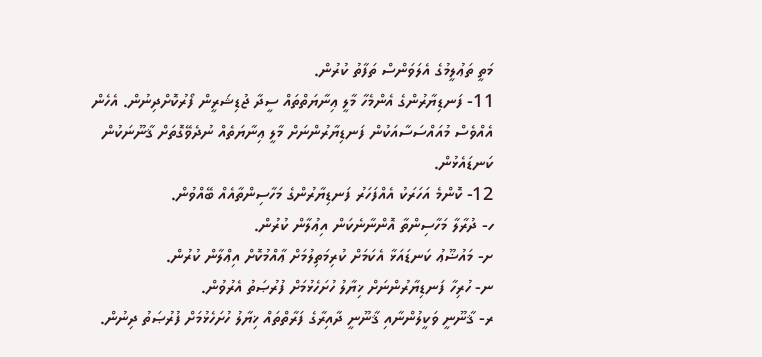މަތީ ތަޢުލީމުގެ އެލަވަންސް ތަފާތު ކުރުން.
11- ފަނޑިޔާރުންގެ އެންމެހާ މާލީ ޢިނާޔަތްތައް ސީދާ ޖުޑިޝަރީން ފޯރުކޮށްދިނުން. އެހެން އެއްވެސް މުއައްސަސާއަކުން ފަނޑިޔާރުންނަށް މާލީ ޢިނާޔަތެއް ނުދެވޭގޮތަށް ޤާނޫނަކުން ކަނޑައެޅުން.
12- ކޮންމެ އަހަރަކު އެއްފަހަރު ފަނޑިޔާރުންގެ މަހާސިންތާއެއް ބޭއްވުން.
ހ- ދުރާލާ މަހާސިންތާ އޮންނާނެކަން އިޢުލާން ކުރުން.
ށ- މައުޟޫޢު ކަނޑައަޅާ އެކަމަށް ކުރިމަތިލުމަށް ޢާއްމުކޮށް އިޢްލާން ކުރުން.
ނ- ހުރިހާ ފަނޑިޔާރުންނަށް ޚިޔާލު ހުށަހެޅުމަށް ފުރުޞަތު އެރުވުން.
ރ- ޤާނޫނީ ވަކީލުންނާއި ޤާނޫނީ ދާއިރާގެ ފަރާތްތައް ޚިޔާލު ހުށަހެޅުމަށް ފުރުޞަތު ދިނުން.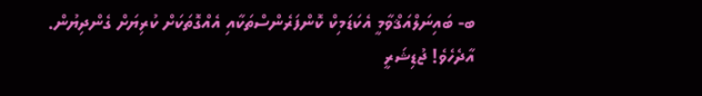ބ- ބައިނަލްއަޤްވާމީ އެކަޑަމިކް ކޮންފަރެންސްތަކާއި އެއްގޮތަކަށް ކުރިޔަށް ގެންދިޔުން.
އާދެހެވެ! ޖުޑިޝަރީ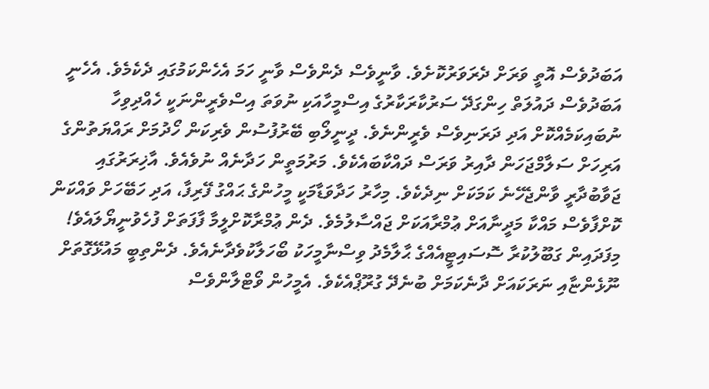އަބަދުވެސް އޮތީ ވަރަށް ދެރަވަރުކޮށެވެ. ވާނީވެސް ދެންވެސް ވާނީ ހަމަ އެހެންކަމުގައި ދެކެމެވެ. އެހެނީ އަބަދުވެސް ދައުލަތް ހިންގަދޭ ސަރުކާރަކާރުގެ އިސްމީހާއަކި ނުވަތަ އިސްވެރީންނަކީ ހެއްދިވިހާ ނުބައިކަމެއްކޮށް އަދި ދަރަނިވެސް ވެރީންނެވެ. ދީނީލޯބި ބޭރުފުސުން ވެރިކަން ހޯދުމަށް ރައްޔަތުންގެ އަރިހަށް ސަލާމްޖަހަން ދާއިރު ވަރަސް ދައްކާބައެކެވެ. މަރުމަތީން ހަދާނެއް ނުވެއެވެ. އާޚިރަރުގައި ޖަވާބުދާރީ ވާންޖެހޭނެ ކަމަކަށް ނިދެކެވެ. މިހާރު ހަދާވަޑާމަކީ މީހުންގެ ޙައްގު ފޭރިފާ، އަދި ހަބޭހަށް ވައްކަން ކޮށްފާވެސް މައްކާ މަދީނާއަށް ޢުމްރާއަކަށް ޖައްސާލުމެވެ. ދެން ޢުމްރާކޮށްލީމާ ފާފަތަށް ފުހެވުނީޔޯލައެވެ! މިފަދައިން ގަބޫލުކުރާ ސޮސައިޓީއެއްގެ ޙާލާމެދު ވިސްނާމީހަކު ބޯހަލާކުވެދާނެއެވެ. ދެންތިބީ މައުޅޭގޮތަށް ނޫޅެންޏާއި ނަރަކައަށް ދާނެކަމަށް ބުނެދޭ ގުރޫޕްއެކެވެ. އެމީހުން ވޯޓްލާންވެސް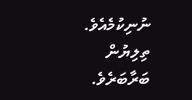ނުނިކުމެއެވެ.
ތިލިޔުން ބަރާބަރެވެ.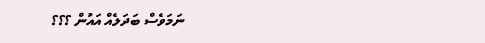ނަމަވެސް ބަދަލެއް އައުން ؟؟؟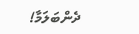ދެންބަލަމާ!